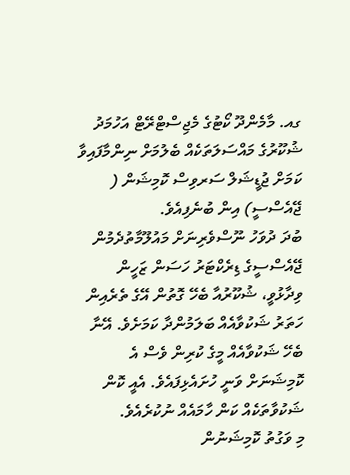ގއ. މާމެންދޫ ކޯޓުގެ މެޖިސްޓްރޭޓް އަހުމަދު ޝުކޫރުގެ މައްސަލަތަކެއް ބެލުމަށް ނިންމާފައިވާ ކަމަށް ޖުޑީޝަލް ސަރވިސް ކޮމިޝަން ( ޖޭއެސްސީ) އިން ބުނެފިއެވެ.
ބުދަ ދުވަހު ނޫސްވެރިނަށް މައުލޫމާތުދެމުން ޖޭއެސްސީގެ ޑިރެކްޓަރު ހަސަން ޒަހީން ވިދާޅުވީ، ޝުކޫރުއާ ބެހޭ ގޮތުން އޭގެ ތެރެއިން ހަތަރު ޝަކުވާއެއް ބަލަމުންދާ ކަމަށެވެ. އޭނާ ބެހޭ ޝަކުވާއެއް މީގެ ކުރިން ވެސް އެ ކޮމިޝަނަށް ވަނީ ހުށައެޅިފައެވެ. އެއީ ކޮން ޝަކުވާތަކެއް ކަން ހާމައެއް ނުކުރެއެވެ.
މި ވަގުތު ކޮމިޝަނުން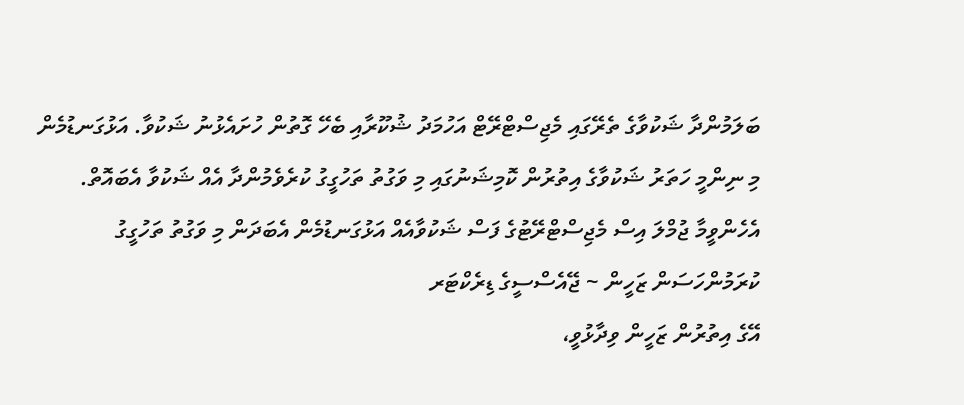ބަލަމުންދާ ޝަކުވާގެ ތެރޭގައި މެޖިސްޓްރޭޓް އަހުމަދު ޝުކޫރާއި ބެހޭ ގޮތުން ހުށައެޅުނު ޝަކުވާ. އަޅުގަނޑުމެން މި ނިންމީ ހަތަރު ޝަކުވާގެ އިތުރުން ކޮމިޝަނުގައި މި ވަގުތު ތަހުގީގު ކުރެވެމުންދާ އެއް ޝަކުވާ އެބައޮތް. އެހެންވީމާ ޖުމްލަ އިސް މެޖިސްޓްރޭޓުގެ ފަސް ޝަކުވާއެއް އަޅުގަނޑުމެން އެބަދަން މި ވަގުތު ތަހުގީގު ކުރަމުންހަސަން ޒަހީން ~ ޖޭއެސްސީގެ ޑިރެކްޓަރ
އޭގެ އިތުރުން ޒަހީން ވިދާޅުވީ،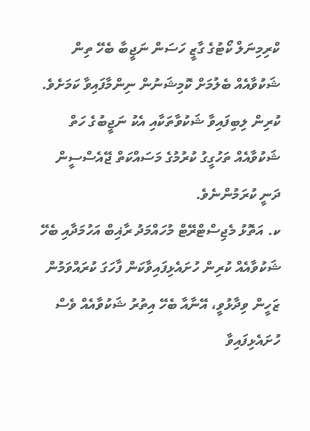ކްރިމިނަލް ކޯޓުގެ ގާޒީ ހަސަން ނަޖީބާ ބެހޭ ތިން ޝަކުވާއެއް ބެލުމަށް ކޮމިޝަނުން ނިންމާފައިވާ ކަމަށެވެ. ކުރިން ލިބިފައިވާ ޝަކުވާތަކާއި އެކު ނަޖީބުގެ ހަތް ޝަކުވާއެއް ތަހުގީގު ކުރުމުގެ މަސައްކަތް ޖޭއެސްސީން ދަނީ ކުރަމުންނެވެ.
ކ. އަތޮޅު މެޖިސްޓްރޭޓް މުހައްމަދު ރާޣިބް އަހުމަދާއި ބެހޭ ޝަކުވާއެއް ކުރިން ހުށައެޅިފައިވާކަން ފާހަގަ ކުރައްވަމުން ޒަހީން ވިދާޅުވީ، އޭނާއާ ބެހޭ އިތުރު ޝަކުވާއެއް ވެސް ހުށައެޅިފައިވާ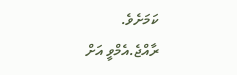ކަމަށެވެ.
ރާއްޖެ.އެމްވީ އަށް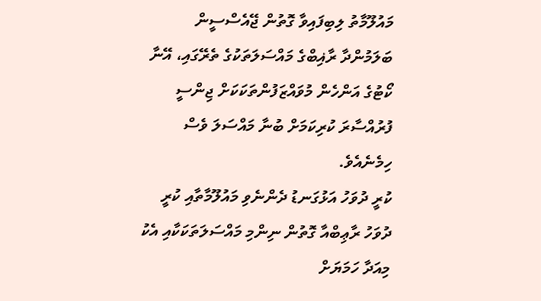މައުލޫމާތު ލިބިފައިވާ ގޮތުން ޖޭއެސްސީން ބަލަމުންދާ ރާޣިބްގެ މައްސަލަތަކުގެ ތެރޭގައި، އޭނާ ކޯޓުގެ އަންހެން މުވައްޒަފުންތަކަކަށް ޖިންސީ ފުރުއްސާރަ ކުރިކަމަށް ބުނާ މައްސަލަ ވެސް ހިމެނެއެވެ.
ކުރީ ދުވަހު އަޅުގަނޑު ދެންނެވި މައުލޫމާތާއި ކުރީ ދުވަހު ރާޢިބްއާ ގޮތުން ނިންމި މައްސަލަތަކަކާއި އެކު މިއަދާ ހަމަޔަށް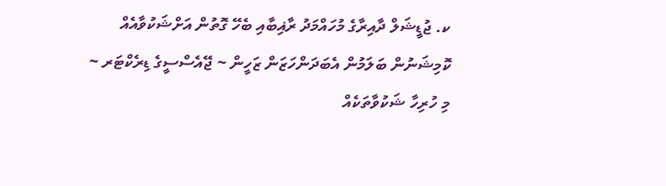ކ. ޖުޑީޝަލް ދާއިރާގެ މުހައްމަދު ރާޣިބާއި ބެހޭ ގޮތުން އަށްޝަކުވާއެއް ކޮމިޝަނުން ބަލަމުން އެބަދަންހަޒަން ޒަހީން ~ ޖޭއެސްސީގެ ޑިރެކްޓަރ ~
މި ހުރިހާ ޝަކުވާތަކެއް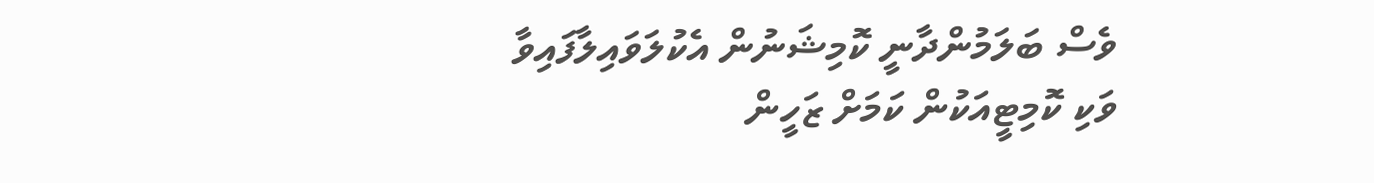ވެސް ބަލަމުންދާނީ ކޮމިޝަނުން އެކުލަވައިލާފައިވާ ވަކި ކޮމިޓީއަކުން ކަމަށް ޒަހީން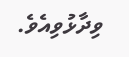ވިދާޅުވިއެވެ.